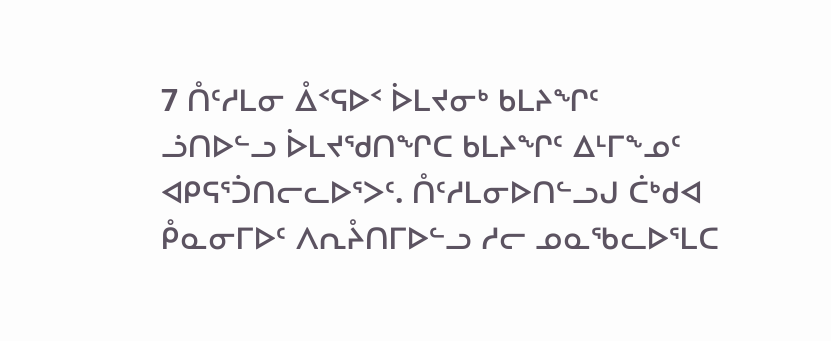7 ᑍᑦᓱᒪᓂ ᐂᑉᕋᐅᑉ ᐆᒪᔪᓂᒃ ᑲᒪᔨᖏᑦ ᓘᑎᐅᓪᓗ ᐆᒪᔪᖁᑎᖏᑕ ᑲᒪᔨᖏᑦ ᐃᒻᒥᖕᓄᑦ ᐊᑭᕋᕐᑑᑎᓕᓚᐅᕐᐳᑦ. ᑍᑦᓱᒪᓂᐅᑎᓪᓗᒍ ᑖᒃᑯᐊ ᑬᓇᓂᒥᐅᑦ ᐱᕆᔧᑎᒥᐅᓪᓗ ᓱᓕ ᓄᓇᖃᓚᐅᕐᒪᑕ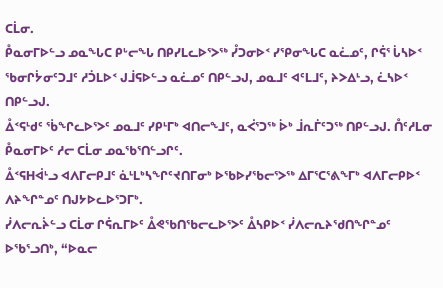ᑕᒫᓂ.
ᑬᓇᓂᒥᐅᓪᓗ ᓄᓇᖓᑕ ᑭᒡᓕᖓ ᑎᑭᓯᒪᓚᐅᕐᐳᖅ ᓮᑐᓂᐅᑉ ᓯᕿᓂᖓᑕ ᓇᓛᓄᑦ, ᒋᕌᕐ ᒑᓴᐅᑉ ᖃᓂᒋᔮᓂᑦᑐᒧᑦ ᓱᑑᒪᐅᑉ ᒍᒨᕋᐅᓪᓗ ᓇᓛᓄᑦ ᑎᑭᓪᓗᒍ, ᓄᓇᒧᑦ ᐊᑦᒪᒧᑦ, ᔨᐳᐃᒻᓗ, ᓛᓴᐅᑉ ᑎᑭᓪᓗᒍ.
ᐂᑉᕋᒻᑯᑦ ᖄᖏᓚᐅᕐᐳᑦ ᓄᓇᒧᑦ ᓯᑭᒻᒥᒃ ᐊᑎᓕᖕᒧᑦ, ᓇᐹᕐᑐᖅ ᐆᒃ ᒨᕆᒦᑦᑐᖅ ᑎᑭᓪᓗᒍ. ᑍᑦᓱᒪᓂ ᑬᓇᓂᒥᐅᑦ ᓱᓕ ᑕᒫᓂ ᓄᓇᖃᕐᑎᓪᓗᒋᑦ.
ᐂᑉᕋᕼᐋᒻᓗ ᐊᐱᒥᓕᑭᒧᑦ ᓈᒻᒪᒃᓴᖏᑦᔪᑎᒥᓂᒃ ᐅᖃᐅᓯᖃᓕᕐᐳᖅ ᐃᒥᕐᑕᕐᕕᖕᒥᒃ ᐊᐱᒥᓕᑭᐅᑉ ᐱᔨᖏᓐᓄᑦ ᑎᒍᔭᐅᓚᐅᕐᑐᒥᒃ.
ᓰᐱᓕᕆᔩᓪᓗ ᑕᒫᓂ ᒋᕌᕆᒥᐅᑦ ᐂᕙᖃᑎᖃᓕᓚᐅᕐᐳᑦ ᐂᓴᑭᐅᑉ ᓰᐱᓕᕆᔨᖁᑎᖏᓐᓄᑦ ᐅᖃᕐᓗᑎᒃ, “ᐅᓇᓕ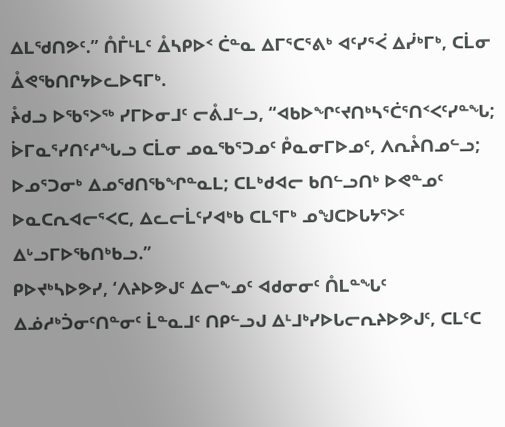ᐃᒪᖁᑎᕗᑦ.” ᑍᒤᒻᒪᑦ ᐂᓴᑭᐅᑉ ᑖᓐᓇ ᐃᒥᕐᑕᕐᕕᒃ ᐊᑦᓯᕐᐹ ᐃᓰᒃᒥᒃ, ᑕᒫᓂ ᐂᕙᖃᑎᒋᔭᐅᓚᐅᕋᒥᒃ.
ᔧᑯᓗ ᐅᖃᕐᐳᖅ ᓯᒥᐅᓂᒧᑦ ᓕᕔᒧᓪᓗ, “ᐊᑲᐅᖏᑦᔪᑎᒃᓴᕐᑖᕐᑎᑉᐸᑦᓯᓐᖓ; ᐆᒥᓇᕐᓯᑎᑦᓱᖓᓗ ᑕᒫᓂ ᓄᓇᖃᕐᑐᓄᑦ ᑬᓇᓂᒥᐅᓄᑦ, ᐱᕆᔧᑎᓄᓪᓗ; ᐅᓄᕐᑐᓂᒃ ᐃᓄᖁᑎᖃᖏᓐᓇᒪ; ᑕᒪᒃᑯᐊᓕ ᑲᑎᓪᓗᑎᒃ ᐅᕙᓐᓄᑦ ᐅᓇᑕᕆᐊᓕᕐᐸᑕ, ᐃᓚᓕᒫᑦᓯᐊᒃᑲ ᑕᒪᕐᒥᒃ ᓄᖑᑕᐅᒐᔭᕐᐳᑦ ᐃᒡᓗᒥᐅᖃᑎᒃᑲᓗ.”
ᑭᐅᔪᒃᓴᐅᕗᓯ, ‘ᐱᔨᐅᕗᒍᑦ ᐃᓕᖕᓄᑦ ᐊᑯᓂᓂᑦ ᑍᒪᓐᖓᑦ ᐃᓅᓱᒃᑑᓂᑦᑎᓐᓂᑦ ᒫᓐᓇᒧᑦ ᑎᑭᓪᓗᒍ ᐃᒻᒧᒃᓯᐅᒐᓕᕆᔨᐅᕗᒍᑦ, ᑕᒪᑦᑕ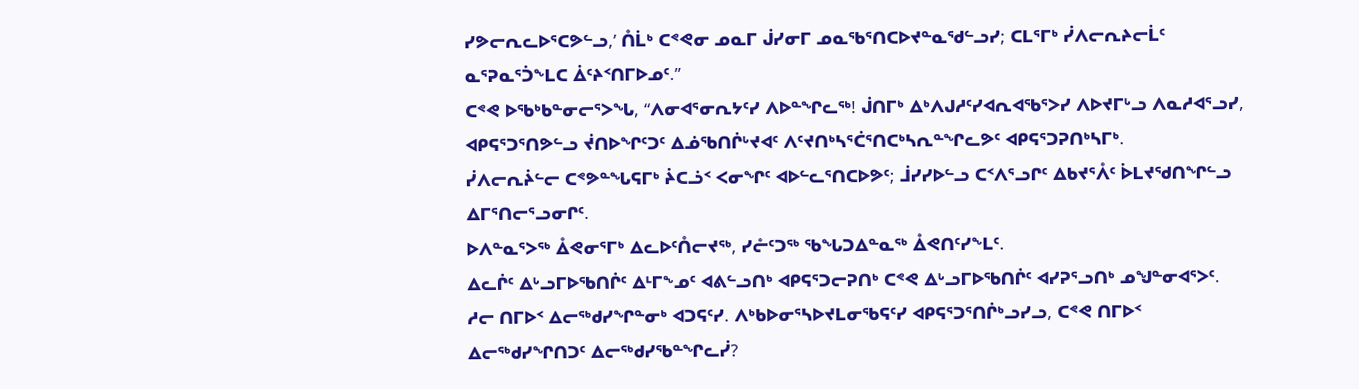ᓯᕗᓕᕆᓚᐅᕐᑕᕗᓪᓗ,’ ᑍᒫᒃ ᑕᕝᕙᓂ ᓄᓇᒥ ᒎᓯᓂᒥ ᓄᓇᖃᕐᑎᑕᐅᔪᓐᓇᖁᓪᓗᓯ; ᑕᒪᕐᒥᒃ ᓰᐱᓕᕆᔨᓕᒫᑦ ᓇᕐᕈᓇᕐᑑᖕᒪᑕ ᐄᑦᔨᑉᑎᒥᐅᓄᑦ.”
ᑕᕝᕙ ᐅᖃᒃᑲᓐᓂᓕᕐᐳᖓ, “ᐱᓂᐊᕐᓂᕆᔭᑦᓯ ᐱᐅᓐᖏᓚᖅ! ᒎᑎᒥᒃ ᐃᒃᐱᒍᓱᑦᓯᐊᕆᐊᖃᕐᐳᓯ ᐱᐅᔪᒥᒡᓗ ᐱᓇᓱᐊᕐᓗᓯ, ᐊᑭᕋᕐᑐᕐᑎᕗᓪᓗ ᔫᑎᐅᖏᑦᑐᑦ ᐃᓅᖃᑎᒌᒡᔪᐊᑦ ᐱᑦᔪᑎᒃᓴᕐᑖᕐᑎᑕᒃᓴᕆᓐᖏᓚᕗᑦ ᐊᑭᕋᕐᑐᕈᑎᒃᓴᒥᒃ.
ᓰᐱᓕᕆᔩᓪᓕ ᑕᕝᕗᓐᖓᕋᒥᒃ ᔩᑕᓘᑉ ᐸᓂᖏᑦ ᐊᐅᓪᓚᕐᑎᑕᐅᕗᑦ; ᒨᓯᓯᐅᓪᓗ ᑕᑉᐱᕐᓗᒋᑦ ᐃᑲᔪᕐᐰᑦ ᐆᒪᔪᖁᑎᖏᓪᓗ ᐃᒥᕐᑎᓕᕐᓗᓂᒋᑦ.
ᐅᐱᓐᓇᕐᐳᖅ ᐂᕙᓂᕐᒥᒃ ᐃᓚᐅᑦᑍᓕᔪᖅ, ᓯᓔᑦᑐᖅ ᖃᖓᑐᐃᓐᓇᖅ ᐂᕙᑎᑦᓯᖕᒪᑦ.
ᐃᓚᒌᑦ ᐃᒡᓗᒥᐅᖃᑎᒌᑦ ᐃᒻᒥᖕᓄᑦ ᐊᕕᓪᓗᑎᒃ ᐊᑭᕋᕐᑐᓕᕈᑎᒃ ᑕᕝᕙ ᐃᒡᓗᒥᐅᖃᑎᒌᑦ ᐊᓯᕈᕐᓗᑎᒃ ᓄᖑᓐᓂᐊᕐᐳᑦ.
ᓱᓕ ᑎᒥᐅᑉ ᐃᓕᖅᑯᓯᖏᓐᓂᒃ ᐊᑐᕋᑦᓯ. ᐱᒃᑲᐅᓂᕐᓴᐅᔪᒪᓂᖃᕋᑦᓯ ᐊᑭᕋᕐᑐᕐᑎᒌᒃᓗᓯᓗ, ᑕᕝᕙ ᑎᒥᐅᑉ ᐃᓕᖅᑯᓯᖏᑎᑐᑦ ᐃᓕᖅᑯᓯᖃᓐᖏᓚᓰ?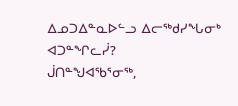ᐃᓄᑐᐃᓐᓇᐅᓪᓗ ᐃᓕᖅᑯᓯᖓᓂᒃ ᐊᑐᓐᖏᓚᓰ?
ᒎᑎᓐᖑᐊᖃᕐᓂᖅ,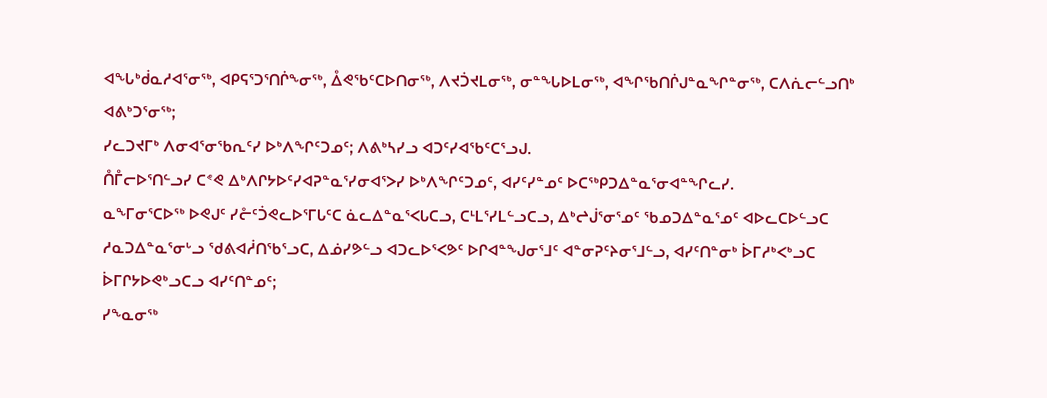ᐊᖓᒃᑰᓇᓱᐊᕐᓂᖅ, ᐊᑭᕋᕐᑐᕐᑎᒌᖕᓂᖅ, ᐂᕙᖃᑦᑕᐅᑎᓂᖅ, ᐱᔪᑑᔪᒪᓂᖅ, ᓂᓐᖓᐅᒪᓂᖅ, ᐊᖏᖃᑎᒌᒍᓐᓇᖏᓐᓂᖅ, ᑕᐱᕇᓕᓪᓗᑎᒃ ᐊᕕᒃᑐᕐᓂᖅ;
ᓯᓚᑐᔪᒥᒃ ᐱᓂᐊᕐᓂᖃᕆᑦᓯ ᐅᒃᐱᖏᑦᑐᓄᑦ; ᐱᕕᒃᓴᓯᓗ ᐊᑐᑦᓯᐊᖃᑦᑕᕐᓗᒍ.
ᑍᒤᓕᐅᕐᑎᓪᓗᓯ ᑕᕝᕙ ᐃᒃᐱᒋᔭᐅᑦᓯᐊᕈᓐᓇᕐᓯᓂᐊᕐᐳᓯ ᐅᒃᐱᖏᑦᑐᓄᑦ, ᐊᓯᑦᓯᓐᓄᑦ ᐅᑕᖅᑭᑐᐃᓐᓇᕐᓂᐊᓐᖏᓚᓯ.
ᓇᖕᒥᓂᕐᑕᐅᖅ ᐅᕙᒍᑦ ᓯᓔᑦᑑᕙᓚᐅᕐᒥᒐᑦᑕ ᓈᓚᐃᓐᓇᕐᐸᒐᑕᓗ, ᑕᒻᒪᕐᓯᒪᓪᓗᑕᓗ, ᐃᒃᖠᒎᕐᓂᕐᓄᑦ ᖃᓄᑐᐃᓐᓇᕐᓄᑦ ᐊᐅᓚᑕᐅᓪᓗᑕ ᓱᓇᑐᐃᓐᓇᕐᓂᒡᓗ ᖁᕕᐊᓲᑎᖃᕐᓗᑕ, ᐃᓅᓯᕗᓪᓗ ᐊᑐᓚᐅᕐᐸᕗᑦ ᐅᒋᐊᓐᖑᓂᕐᒧᑦ ᐊᓐᓂᕈᑦᔨᓂᕐᒧᓪᓗ, ᐊᓯᑦᑎᓐᓂᒃ ᐆᒥᓱᒃᐸᒃᓗᑕ ᐆᒥᒋᔭᐅᕙᒃᓗᑕᓗ ᐊᓯᑦᑎᓐᓄᑦ;
ᓯᖕᓇᓂᖅ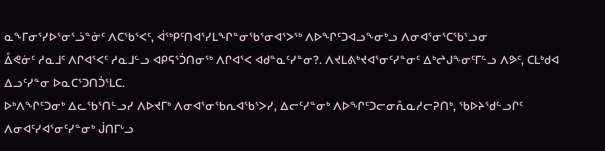ᓇᖕᒥᓂᕐᓯᐅᕐᓂᕐᓘᓐᓃᑦ ᐱᑕᖃᕐᐸᑦ, ᐋᖅᑭᑦᑎᐊᕐᓯᒪᖏᓐᓂᖃᕐᓂᐊᕐᐳᖅ ᐱᐅᖏᑦᑐᐊᓗᖕᓂᒃᓗ ᐱᓂᐊᕐᓂᕐᑕᖃᕐᓗᓂ
ᐂᕙᓃᑦ ᓱᓇᒧᑦ ᐱᒋᐊᕐᐸᑦ ᓱᓇᒧᓪᓗ ᐊᑭᕋᕐᑑᑎᓂᖅ ᐱᒋᐊᕐᐸ ᐊᑯᓐᓇᑦᓯᓐᓂ?. ᐱᔪᒪᕕᒃᔪᐊᕐᓂᑦᓯᓐᓂᑦ ᐃᒃᖠᒍᖕᓂᑦᒥᓪᓗ ᐱᕗᑦ, ᑕᒪᒃᑯᐊ ᐃᓗᑦᓯᓐᓂ ᐅᓇᑕᕐᑐᑎᑑᕐᒪᑕ.
ᐅᒃᐱᖏᑦᑐᓂᒃ ᐃᓚᖃᕐᑎᓪᓗᓯ ᐱᐅᔪᒥᒃ ᐱᓂᐊᕐᓂᖃᕆᐊᖃᕐᐳᓯ, ᐃᓕᑦᓯᓐᓂᒃ ᐱᐅᖏᑦᑐᓕᓂᕅᓇᓱᓕᕈᑎᒃ, ᖃᐅᔨᖁᓪᓗᒋᑦ ᐱᓂᐊᑦᓯᐊᕐᓂᑦᓯᓐᓂᒃ ᒎᑎᒥᒡᓗ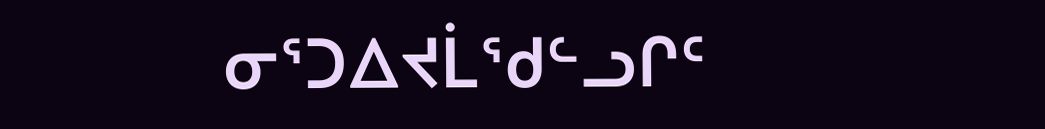ᓂᕐᑐᐃᔪᒫᖁᓪᓗᒋᑦ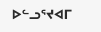ᐅᓪᓗᕐᔪᐊᒥ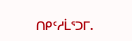ᑎᑭᑦᓱᒫᕐᑐᒥ.